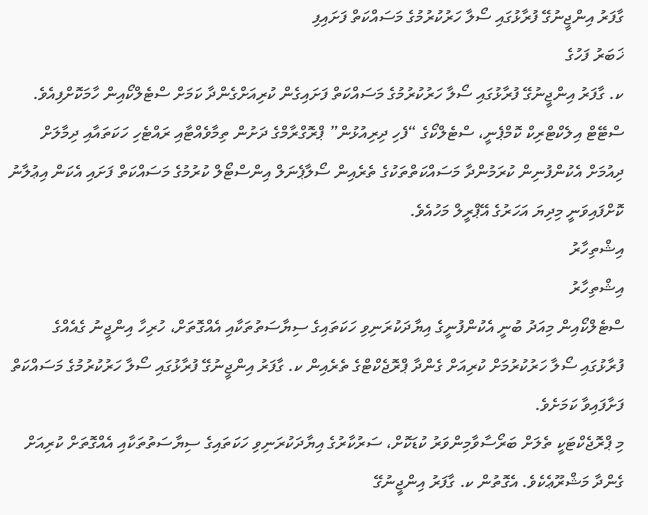ގާފަރު އިންޖީނުގޭ ފުރާޅުގައި ސޯލާ ހަރުކުރުމުގެ މަސައްކަތް ފަށައިފި
ޚަބަރު ފަހުގެ
ކ. ގާފަރު އިންޖީނުގޭ ފުރާޅުގައި ސޯލާ ހަރުކުރުމުގެ މަސައްކަތް ފަށައިގެން ކުރިއަށްގެންދާ ކަމަށް ސްޓެލްކޯއިން ހާމަކޮށްފިއެވެ.
ސްޓޭޓް އިލެކްޓްރިކް ކޮމްޕެނީ، ސްޓެލްކޯގެ “ފެހި ދިރިއުޅުން” ޕްރޮގްރާމްގެ ދަށުން ތިމާވެއްޓާއި ރައްޓެހި ހަކަތައާއި ދިމާލަށް ދިއުމަށް އެކުންފުނިން ކުރަމުންދާ މަސައްކަތްތަކުގެ ތެރެއިން ސޯލާޕެނަލް އިންސްޓޯލް ކުރުމުގެ މަސައްކަތް ފަށައި އެކަން އިޢުލާނު ކޮށްފައިވަނީ މިދިޔަ އަހަރުގެ އޭޕްރީލް މަހުއެވެ.
އިޝްތިހާރު
އިޝްތިހާރު
ސްޓެލްކޯއިން މިއަދު ބުނީ އެކުންފުނީގެ އިޔާދަކުރަނިވި ހަކަތައިގެ ސިޔާސަތުތަކާއި އެއްގޮތަށް، ހުރިހާ އިންޖީނު ގެއެއްގެ ފުރާޅުގައި ސޯލާ ހަރުކުރުމަށް ކުރިއަށް ގެންދާ ޕްރޮޖެކްޓްގެ ތެރެއިން ކ. ގާފަރު އިންޖީނުގޭ ފުރާޅުގައި ސޯލާ ހަރުކުރުމުގެ މަސައްކަތް ފަށާފައިވާ ކަމަށެވެ.
މި ޕްރޮޖެކްޓަކީ ތެލަށް ބަރޯސާވާމިންވަރު ކުޑަކޮށް، ސަރުކާރުގެ އިޔާދަކުރަނިވި ހަކަތައިގެ ސިޔާސަތުތަކާއި އެއްގޮތަށް ކުރިއަށް ގެންދާ މަޝްރޫޢެކެވެ. އެގޮތުން ކ. ގާފަރު އިންޖީނުގޭ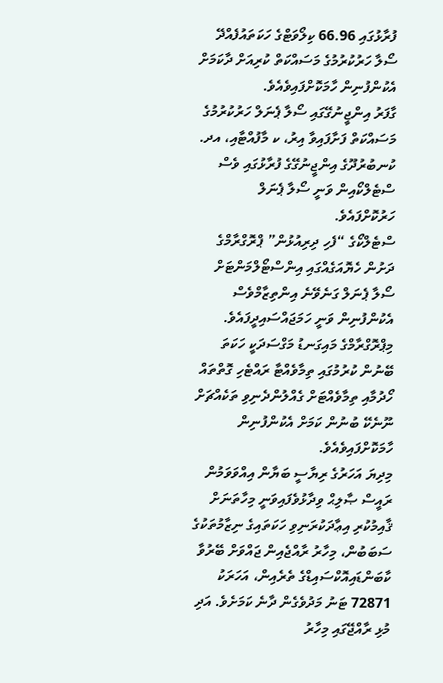ފުރާޅުގައި 66.96 ކިލޯވަޓްގެ ހަކަތައުފެއްދޭ ސޯލާ ހަރުކުރުމުގެ މަސައްކަތް ކުރިއަށް ދާކަމަށް އެކުންފުނިން ހާމަކޮށްފައިވެއެވެ.
ގާފަރު އިންޖީނުގޭގައި ސޯލާ ޕެނަލް ހަރުކުރުމުގެ މަސައްކަތް ފަށާފައިވާ އިރު، ކ މާފުއްޓާއި، އދ. ކުނބުރުދޫގެ އިންޖީނުގޭގެ ފުރާޅުގައި ވެސް ސްޓެލްކޯއިން ވަނީ ސޯލާ ޕެނަލް ހަރުކޮށްފައެވެ.
ސްޓެލްކޯގެ “ފެހި ދިރިއުޅުން” ޕްރޮގްރާމްގެ ދަށުން ހެޔޮއަގެއްގައި އިންސްޓޯލްމަންޓަށް ސޯލާ ޕެނަލް ގަނެވޭނެ އިންތިޒާމްވެސް އެކުންފުނިން ވަނީ ހަމަޖައްސައިދީފައެވެ. މިޕްރޮގްރާމްގެ މައިގަނޑު މަގްސަދަކީ ހަކަތަ ބޭނުން ކުރުމުގައި ތިމާވެއްޓާ ރައްޓެހި ގޮތްތައް ހޯދުމާއި ތިމާވެއްޓަށް ގެއްލުންދެނިވި ތަކެއްޗަށް ނޫނެކޭ ބުނުން ކަމަށް އެކުންފުނިން ހާމަކޮށްފައިވެއެވެ.
މިދިޔަ އަހަރުގެ ރިޔާސީ ބަޔާން އިއްވަވަމުން ރައީސް ޞާލިޙް ވިދާޅުވެފައިވަނީ މިހާތަނަށް ޤާއިމުކުރި އިޢާދަކުރަނިވި ހަކަތައިގެ ނިޒާމުތަކުގެ ސަބަބުން، މިހާރު ރާއްޖެއިން ޖައްވަށް ބޭރުވާ ކާބަންޑައިއޮކްސައިޑްގެ ތެރެއިން، އަހަރަކު 72871 ޓަނު މަދުވެގެން ދާނެ ކަމަށެވެ. އަދި މުޅި ރާއްޖޭގައި މިހާރު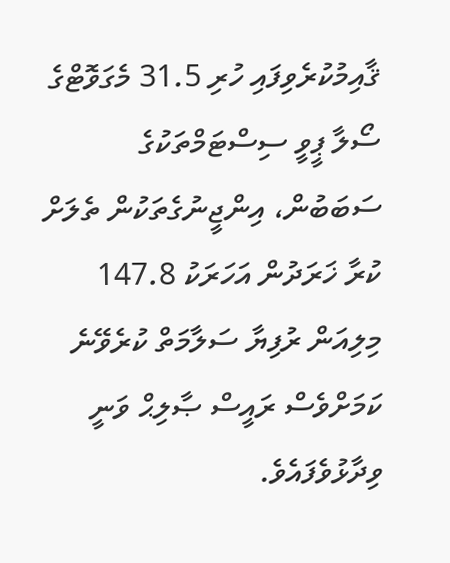ޤާއިމުކުރެވިފައި ހުރި 31.5 މެގަވޮޓްގެ ސޯލާ ޕީވީ ސިސްޓަމްތަކުގެ ސަބަބުން، އިންޖީނުގެތަކުން ތެލަށް ކުރާ ޚަރަދުން އަހަރަކު 147.8 މިލިއަން ރުފިޔާ ސަލާމަތް ކުރެވޭނެ ކަމަށްވެސް ރައީސް ޞާލިޙް ވަނީ ވިދާޅުވެފައެވެ.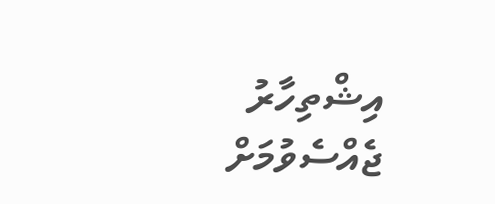އިޝްތިހާރު ޖެއްސެވުމަށް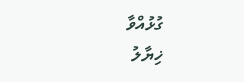ގުޅުއްވާ
ޚިޔާލު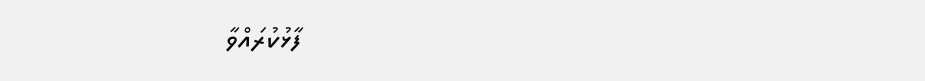ފާޅުކުރައްވާ